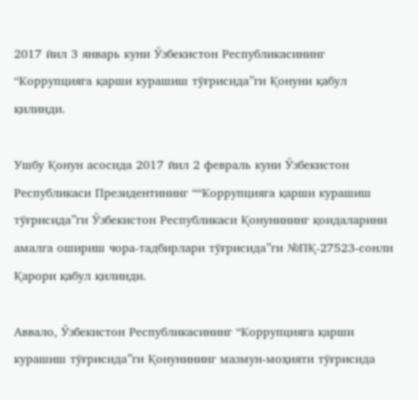2017 йил 3 январь куни Ўзбекистон Республикасининг “Коррупцияга қарши курашиш тўғрисида”ги Қонуни қабул қилинди.

Ушбу Қонун асосида 2017 йил 2 февраль куни Ўзбекистон Республикаси Президентининг ““Коррупцияга қарши курашиш тўғрисида”ги Ўзбекистон Республикаси Қонунининг қоидаларини амалга ошириш чора-тадбирлари тўғрисида”ги №ПҚ-27523-сонли Қарори қабул қилинди.

Аввало, Ўзбекистон Республикасининг “Коррупцияга қарши курашиш тўғрисида”ги Қонунининг мазмун-моҳияти тўғрисида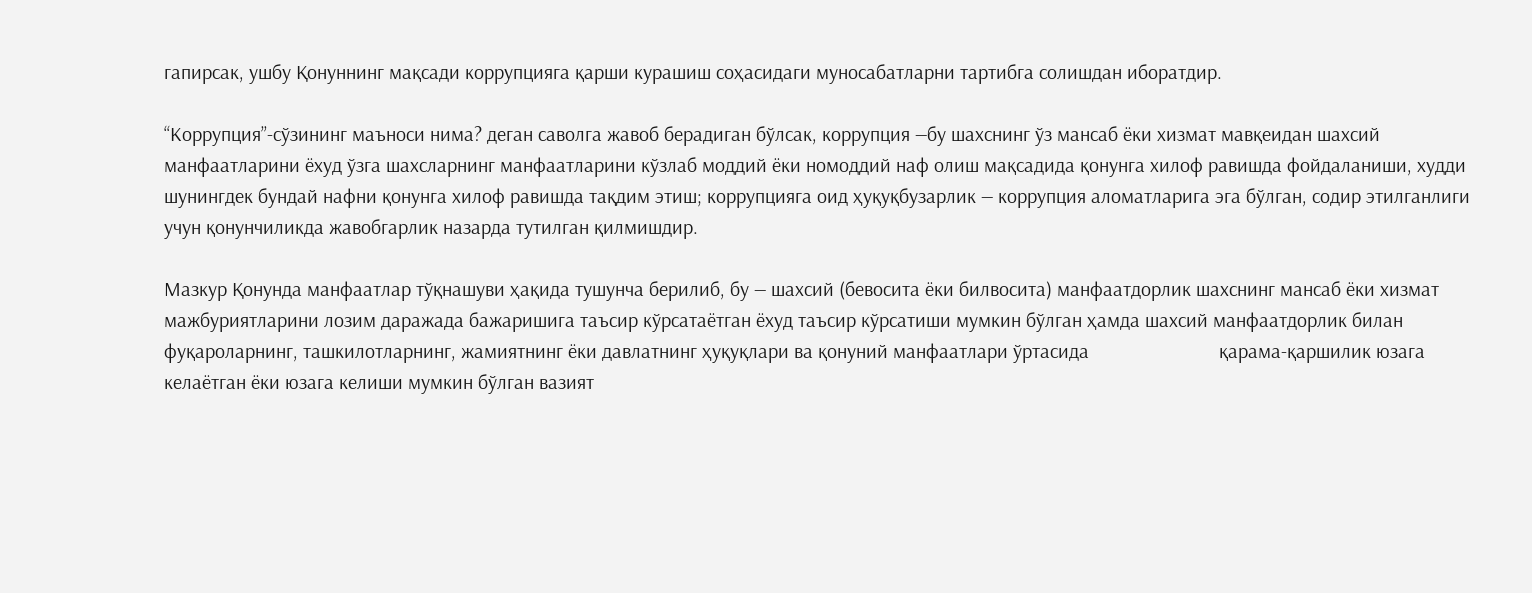гапирсак, ушбу Қонуннинг мақсади коррупцияга қарши курашиш соҳасидаги муносабатларни тартибга солишдан иборатдир.

“Коррупция”-сўзининг маъноси нима? деган саволга жавоб берадиган бўлсак, коррупция —бу шахснинг ўз мансаб ёки хизмат мавқеидан шахсий манфаатларини ёхуд ўзга шахсларнинг манфаатларини кўзлаб моддий ёки номоддий наф олиш мақсадида қонунга хилоф равишда фойдаланиши, худди шунингдек бундай нафни қонунга хилоф равишда тақдим этиш; коррупцияга оид ҳуқуқбузарлик — коррупция аломатларига эга бўлган, содир этилганлиги учун қонунчиликда жавобгарлик назарда тутилган қилмишдир.

Мазкур Қонунда манфаатлар тўқнашуви ҳақида тушунча берилиб, бу — шахсий (бевосита ёки билвосита) манфаатдорлик шахснинг мансаб ёки хизмат мажбуриятларини лозим даражада бажаришига таъсир кўрсатаётган ёхуд таъсир кўрсатиши мумкин бўлган ҳамда шахсий манфаатдорлик билан фуқароларнинг, ташкилотларнинг, жамиятнинг ёки давлатнинг ҳуқуқлари ва қонуний манфаатлари ўртасида                          қарама-қаршилик юзага келаётган ёки юзага келиши мумкин бўлган вазият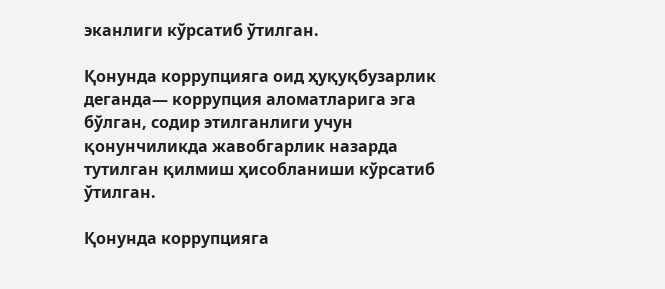эканлиги кўрсатиб ўтилган.

Қонунда коррупцияга оид ҳуқуқбузарлик деганда— коррупция аломатларига эга бўлган, содир этилганлиги учун қонунчиликда жавобгарлик назарда тутилган қилмиш ҳисобланиши кўрсатиб ўтилган.

Қонунда коррупцияга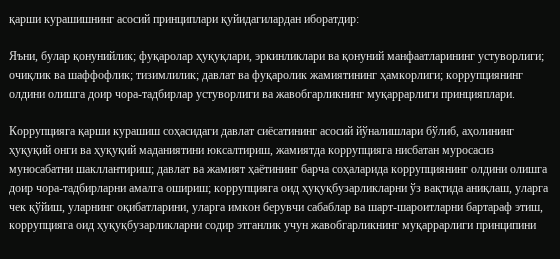қарши курашишнинг асосий принциплари қуйидагилардан иборатдир:

Яъни, булар қонунийлик; фуқаролар ҳуқуқлари, эркинликлари ва қонуний манфаатларининг устуворлиги; очиқлик ва шаффофлик; тизимлилик; давлат ва фуқаролик жамиятининг ҳамкорлиги; коррупциянинг олдини олишга доир чора-тадбирлар устуворлиги ва жавобгарликнинг муқаррарлиги принцияплари.

Коррупцияга қарши курашиш соҳасидаги давлат сиёсатининг асосий йўналишлари бўлиб, аҳолининг ҳуқуқий онги ва ҳуқуқий маданиятини юксалтириш, жамиятда коррупцияга нисбатан муросасиз муносабатни шакллантириш; давлат ва жамият ҳаётининг барча соҳаларида коррупциянинг олдини олишга доир чора-тадбирларни амалга ошириш; коррупцияга оид ҳуқуқбузарликларни ўз вақтида аниқлаш, уларга чек қўйиш, уларнинг оқибатларини, уларга имкон берувчи сабаблар ва шарт-шароитларни бартараф этиш, коррупцияга оид ҳуқуқбузарликларни содир этганлик учун жавобгарликнинг муқаррарлиги принципини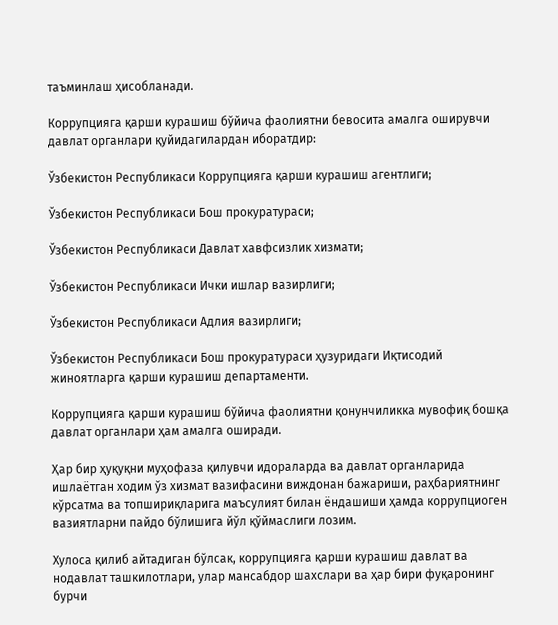таъминлаш ҳисобланади.

Коррупцияга қарши курашиш бўйича фаолиятни бевосита амалга оширувчи давлат органлари қуйидагилардан иборатдир:

Ўзбекистон Республикаси Коррупцияга қарши курашиш агентлиги;

Ўзбекистон Республикаси Бош прокуратураси;

Ўзбекистон Республикаси Давлат хавфсизлик хизмати;

Ўзбекистон Республикаси Ички ишлар вазирлиги;

Ўзбекистон Республикаси Адлия вазирлиги;

Ўзбекистон Республикаси Бош прокуратураси ҳузуридаги Иқтисодий жиноятларга қарши курашиш департаменти.

Коррупцияга қарши курашиш бўйича фаолиятни қонунчиликка мувофиқ бошқа давлат органлари ҳам амалга оширади.

Ҳар бир ҳуқуқни муҳофаза қилувчи идораларда ва давлат органларида ишлаётган ходим ўз хизмат вазифасини виждонан бажариши, раҳбариятнинг кўрсатма ва топшириқларига маъсулият билан ёндашиши ҳамда коррупциоген вазиятларни пайдо бўлишига йўл қўймаслиги лозим.

Хулоса қилиб айтадиган бўлсак, коррупцияга қарши курашиш давлат ва нодавлат ташкилотлари, улар мансабдор шахслари ва ҳар бири фуқаронинг бурчи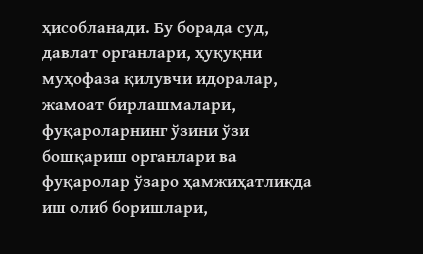ҳисобланади. Бу борада суд, давлат органлари, ҳуқуқни муҳофаза қилувчи идоралар, жамоат бирлашмалари, фуқароларнинг ўзини ўзи бошқариш органлари ва фуқаролар ўзаро ҳамжиҳатликда иш олиб боришлари,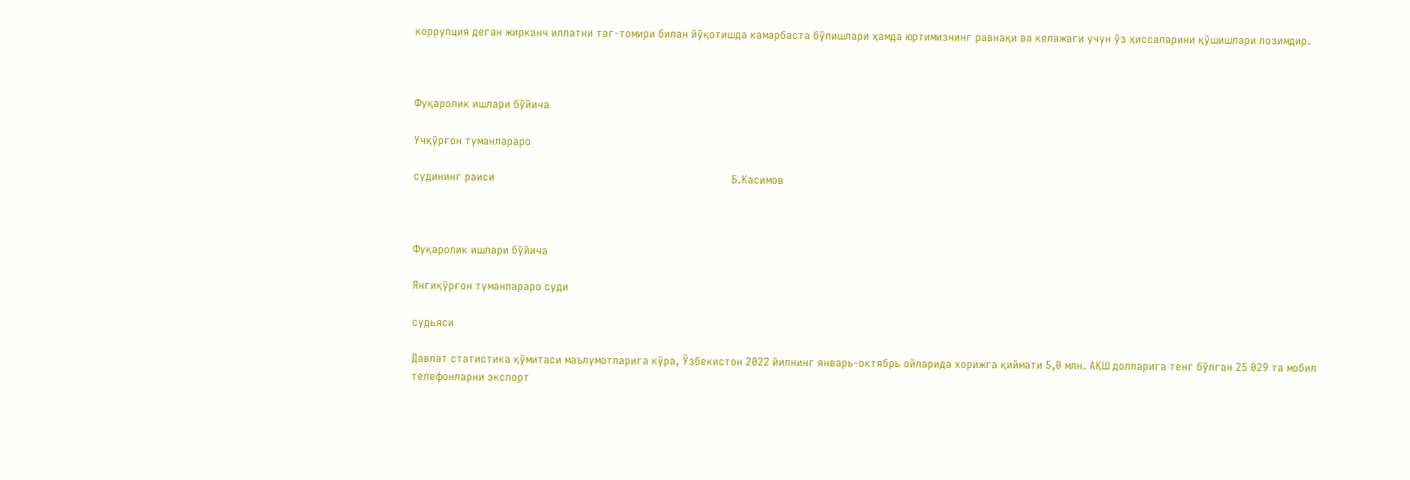коррупция деган жирканч иллатни таг-томири билан йўқотишда камарбаста бўлишлари ҳамда юртимизнинг равнақи ва келажаги учун ўз ҳиссаларини қўшишлари лозимдир.



Фуқаролик ишлари бўйича

Учқўрғон туманлараро

судининг раиси                                                                               Б.Касимов



Фуқаролик ишлари бўйича

Янгиқўрғон туманлараро суди

судьяси

Давлат статистика қўмитаси маълумотларига кўра, Ўзбекистон 2022 йилнинг январь-октябрь ойларида хорижга қиймати 5,0 млн. AҚШ долларига тенг бўлган 25 029 та мобил телефонларни экспорт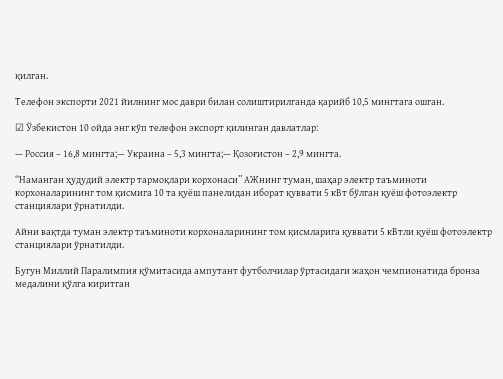қилган.

Телефон экспорти 2021 йилнинг мос даври билан солиштирилганда қарийб 10,5 мингтага ошган.

☑ Ўзбекистон 10 ойда энг кўп телефон экспорт қилинган давлатлар:

— Россия – 16,8 мингта;— Украина – 5,3 мингта;— Қозоғистон – 2,9 мингта.

“Наманган ҳудудий электр тармоқлари корхонаси” АЖнинг туман, шаҳар электр таъминоти корхоналарининг том қисмига 10 та қуёш панелидан иборат қуввати 5 кВт бўлган қуёш фотоэлектр станциялари ўрнатилди.

Айни вақтда туман электр таъминоти корхоналарининг том қисмларига қуввати 5 кВтли қуёш фотоэлектр станциялари ўрнатилди.

Бугун Миллий Паралимпия қўмитасида ампутант футболчилар ўртасидаги жаҳон чемпионатида бронза медалини қўлга киритган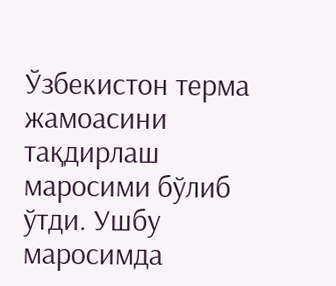Ўзбекистон терма жамоасини тақдирлаш маросими бўлиб ўтди. Ушбу маросимда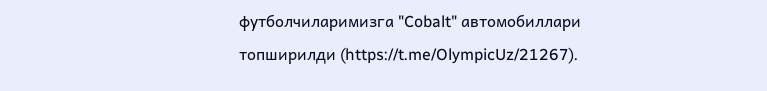футболчиларимизга "Cobalt" автомобиллари топширилди (https://t.me/OlympicUz/21267).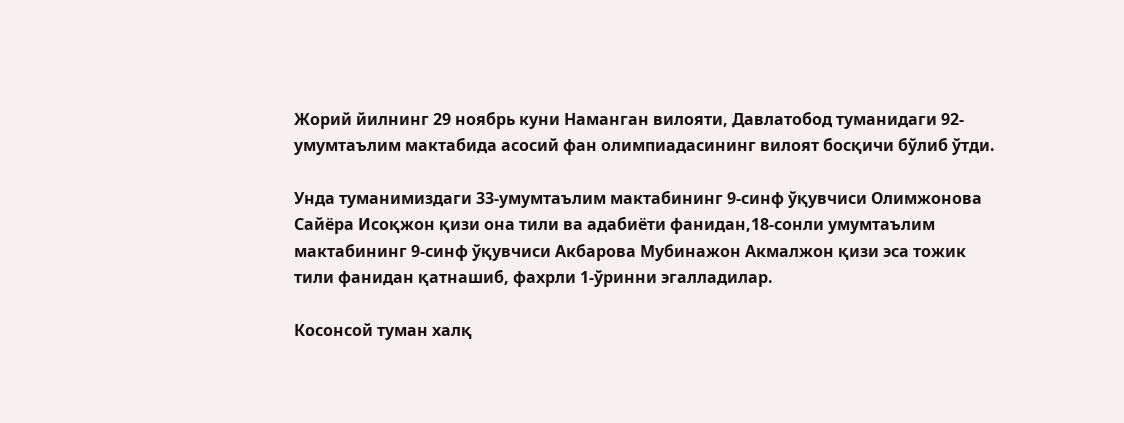Жорий йилнинг 29 ноябрь куни Наманган вилояти, Давлатобод туманидаги 92-умумтаълим мактабида асосий фан олимпиадасининг вилоят босқичи бўлиб ўтди.

Унда туманимиздаги 33-умумтаълим мактабининг 9-синф ўқувчиси Олимжонова Сайёра Исоқжон қизи она тили ва адабиёти фанидан,18-сонли умумтаълим мактабининг 9-синф ўқувчиси Акбарова Мубинажон Акмалжон қизи эса тожик тили фанидан қатнашиб, фахрли 1-ўринни эгалладилар.

Косонсой туман халқ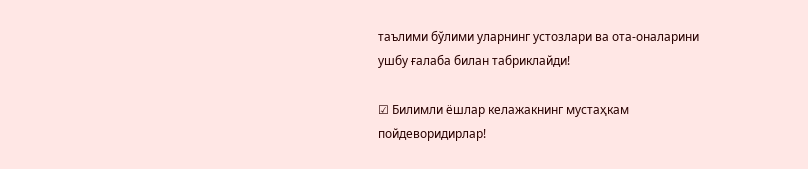таълими бўлими уларнинг устозлари ва ота-оналарини ушбу ғалаба билан табриклайди!

☑ Билимли ёшлар келажакнинг мустаҳкам пойдеворидирлар!